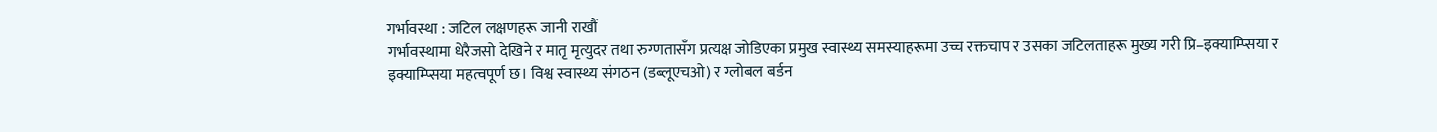गर्भावस्था : जटिल लक्षणहरू जानी राखौं
गर्भावस्थामा धेरैजसो देखिने र मातृ मृत्युदर तथा रुग्णतासँग प्रत्यक्ष जोडिएका प्रमुख स्वास्थ्य समस्याहरूमा उच्च रक्तचाप र उसका जटिलताहरू मुख्य गरी प्रि–इक्याम्प्सिया र इक्याम्प्सिया महत्वपूर्ण छ। विश्व स्वास्थ्य संगठन (डब्लूएचओ) र ग्लोबल बर्डन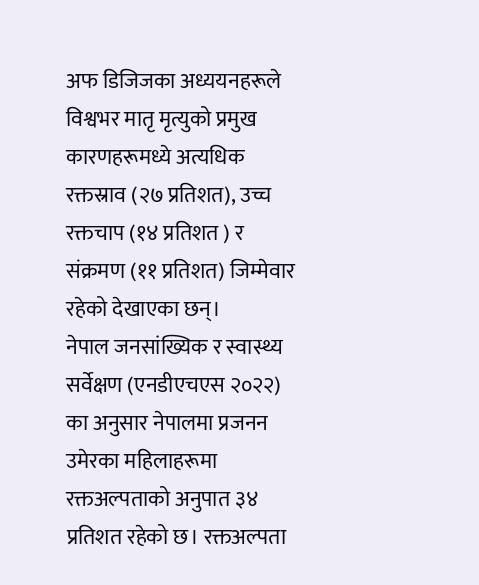अफ डिजिजका अध्ययनहरूले विश्वभर मातृ मृत्युको प्रमुख कारणहरूमध्ये अत्यधिक रक्तस्राव (२७ प्रतिशत), उच्च रक्तचाप (१४ प्रतिशत ) र संक्रमण (११ प्रतिशत) जिम्मेवार रहेको देखाएका छन्।
नेपाल जनसांख्यिक र स्वास्थ्य सर्वेक्षण (एनडीएचएस २०२२) का अनुसार नेपालमा प्रजनन उमेरका महिलाहरूमा रक्तअल्पताको अनुपात ३४ प्रतिशत रहेको छ। रक्तअल्पता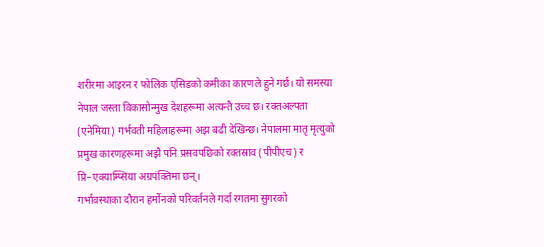शरीरमा आइरन र फोलिक एसिडको कमीका कारणले हुने गर्छ। यो समस्या नेपाल जस्ता विकासोन्मुख देशहरूमा अत्यन्तै उच्च छ। रक्तअल्पता (एनेमिया) गर्भवती महिलाहरूमा अझ बढी देखिन्छ। नेपालमा मातृ मृत्युको प्रमुख कारणहरूमा अझै पनि प्रसवपछिको रक्तस्राव (पीपीएच) र प्रि–एक्याम्प्सिया अग्रपंक्तिमा छन्।
गर्भावस्थाका दौरान हर्मोनको परिवर्तनले गर्दा रगतमा सुगरको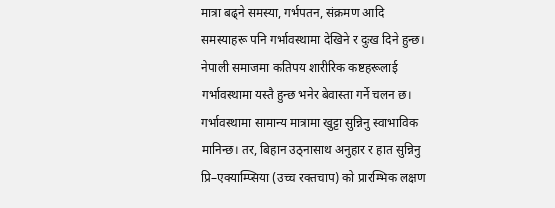मात्रा बढ्ने समस्या, गर्भपतन, संक्रमण आदि समस्याहरू पनि गर्भावस्थामा देखिने र दुःख दिने हुन्छ। नेपाली समाजमा कतिपय शारीरिक कष्टहरूलाई गर्भावस्थामा यस्तै हुन्छ भनेर बेवास्ता गर्ने चलन छ। गर्भावस्थामा सामान्य मात्रामा खुट्टा सुन्निनु स्वाभाविक मानिन्छ। तर, बिहान उठ्नासाथ अनुहार र हात सुन्निनु प्रि–एक्याम्प्सिया (उच्च रक्तचाप) को प्रारम्भिक लक्षण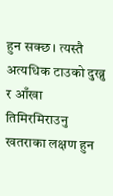हुन सक्छ। त्यस्तै अत्यधिक टाउको दुख्नु र आँखा तिमिरमिराउनु खतराका लक्षण हुन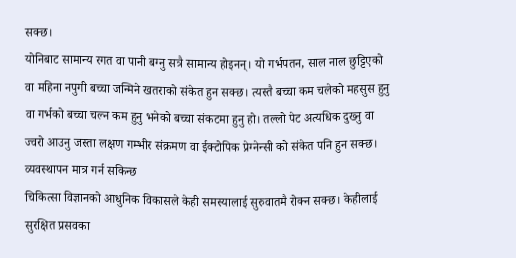सक्छ।
योनिबाट सामान्य रगत वा पानी बग्नु सत्रै सामान्य होइनन्। यो गर्भपतन, साल नाल छुट्टिएको वा महिना नपुगी बच्चा जन्मिने खतराको संकेत हुन सक्छ। त्यस्तै बच्चा कम चलेको महसुस हुनु वा गर्भको बच्चा चल्न कम हुनु भनेको बच्चा संकटमा हुनु हो। तल्लो पेट अत्यधिक दुख्नु वा ज्वरो आउनु जस्ता लक्षण गम्भीर संक्रमण वा ईक्टोपिक प्रेग्नेन्सी को संकेत पनि हुन सक्छ।
व्यवस्थापन मात्र गर्न सकिन्छ
चिकित्सा विज्ञानको आधुनिक विकासले केही समस्यालाई सुरुवातमै रोक्न सक्छ। केहीलाई सुरक्षित प्रसवका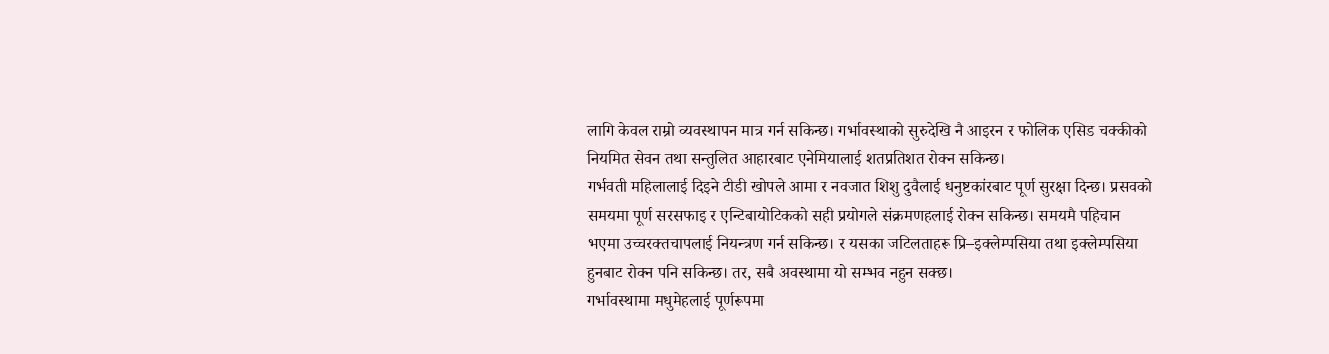लागि केवल राम्रो व्यवस्थापन मात्र गर्न सकिन्छ। गर्भावस्थाको सुरुदेखि नै आइरन र फोलिक एसिड चक्कीको नियमित सेवन तथा सन्तुलित आहारबाट एनेमियालाई शतप्रतिशत रोक्न सकिन्छ।
गर्भवती महिलालाई दिइने टीडी खोपले आमा र नवजात शिशु दुवैलाई धनुष्टकांरबाट पूर्ण सुरक्षा दिन्छ। प्रसवको समयमा पूर्ण सरसफाइ र एन्टिबायोटिकको सही प्रयोगले संक्रमणहलाई रोक्न सकिन्छ। समयमै पहिचान भएमा उच्चरक्तचापलाई नियन्त्रण गर्न सकिन्छ। र यसका जटिलताहरू प्रि–इक्लेम्पसिया तथा इक्लेम्पसिया हुनबाट रोक्न पनि सकिन्छ। तर, सबै अवस्थामा यो सम्भव नहुन सक्छ।
गर्भावस्थामा मधुमेहलाई पूर्णरूपमा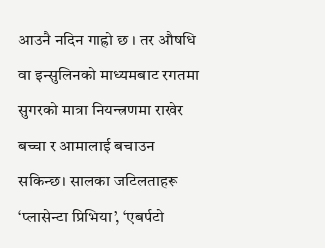आउनै नदिन गाह्रो छ । तर औषधि वा इन्सुलिनको माध्यमबाट रगतमा सुगरको मात्रा नियन्त्रणमा राखेर बच्चा र आमालाई बचाउन सकिन्छ। सालका जटिलताहरू ‘प्लासेन्टा प्रिभिया’, ‘एबर्पटो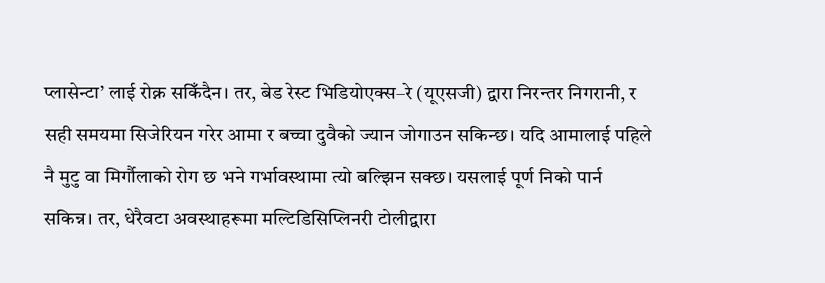प्लासेन्टा’ लाई रोक्न सकिँदैन। तर, बेड रेस्ट भिडियोएक्स–रे (यूएसजी) द्वारा निरन्तर निगरानी, र सही समयमा सिजेरियन गरेर आमा र बच्चा दुवैको ज्यान जोगाउन सकिन्छ। यदि आमालाई पहिले नै मुटु वा मिर्गौलाको रोग छ भने गर्भावस्थामा त्यो बल्झिन सक्छ। यसलाई पूर्ण निको पार्न सकिन्न। तर, धेरैवटा अवस्थाहरूमा मल्टिडिसिप्लिनरी टोलीद्वारा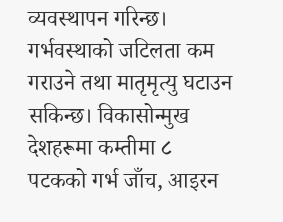व्यवस्थापन गरिन्छ।
गर्भवस्थाको जटिलता कम गराउने तथा मातृमृत्यु घटाउन सकिन्छ। विकासोन्मुख देशहरूमा कम्तीमा ८ पटकको गर्भ जाँच, आइरन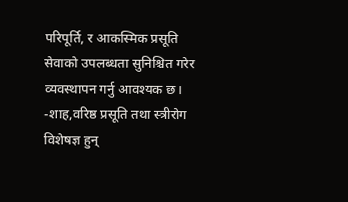परिपूर्ति, र आकस्मिक प्रसूति सेवाको उपलब्धता सुनिश्चित गरेर व्यवस्थापन गर्नु आवश्यक छ।
-शाह,वरिष्ठ प्रसूति तथा स्त्रीरोग विशेषज्ञ हुन्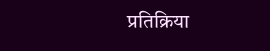प्रतिक्रिया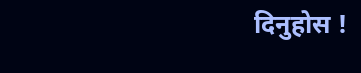दिनुहोस !